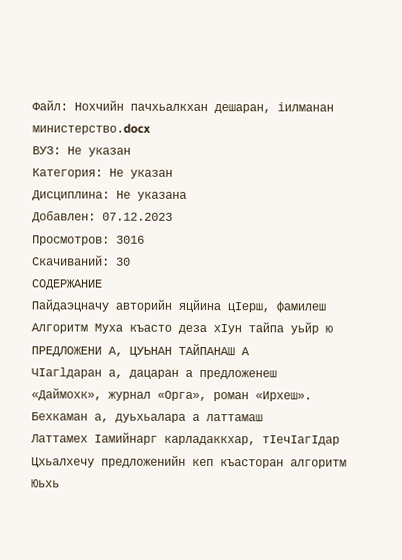Файл: Нохчийн пачхьалкхан дешаран, iилманан министерство.docx
ВУЗ: Не указан
Категория: Не указан
Дисциплина: Не указана
Добавлен: 07.12.2023
Просмотров: 3016
Скачиваний: 30
СОДЕРЖАНИЕ
Пайдаэцначу авторийн яцйина цIерш, фамилеш
Алгоритм Муха къасто деза хIун тайпа уьйр ю
ПРЕДЛОЖЕНИ А, ЦУЬНАН ТАЙПАНАШ А
ЧIaгlдаран а, дацаран а предложенеш
«Даймохк», журнал «Орга», роман «Ирхеш».
Бехкаман а, дуьхьалара а латтамаш
Латтамех Iамийнарг карладаккхар, тIечIагIдар
Цхьалхечу предложенийн кеп къасторан алгоритм Юьхь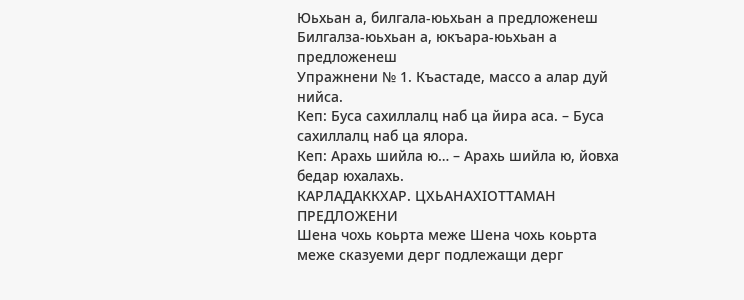Юьхьан а, билгала-юьхьан а предложенеш
Билгалза-юьхьан а, юкъара-юьхьан а предложенеш
Упражнени № 1. Къастаде, массо а алар дуй нийса.
Кеп: Буса сахиллалц наб ца йира аса. – Буса сахиллалц наб ца ялора.
Кеп: Арахь шийла ю… – Арахь шийла ю, йовха бедар юхалахь.
КАРЛАДАККХАР. ЦХЬАНАХIОТТАМАН ПРЕДЛОЖЕНИ
Шена чохь коьрта меже Шена чохь коьрта меже сказуеми дерг подлежащи дерг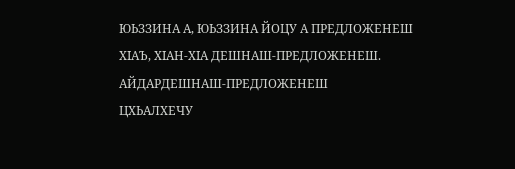ЮЬЗЗИНА А, ЮЬЗЗИНА ЙОЦУ А ПРЕДЛОЖЕНЕШ
ХIАЪ, ХIАН-ХIА ДЕШНАШ-ПРЕДЛОЖЕНЕШ. АЙДАРДЕШНАШ-ПРЕДЛОЖЕНЕШ
ЦХЬАЛХЕЧУ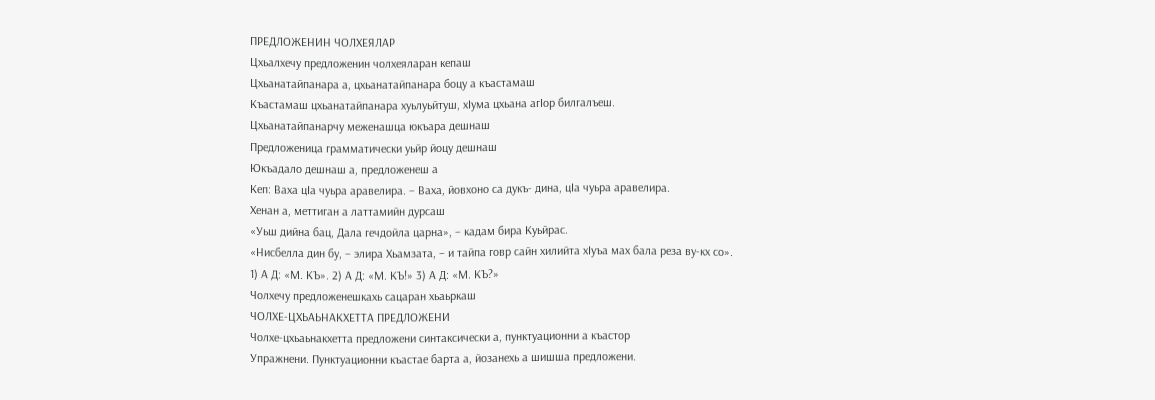ПРЕДЛОЖЕНИН ЧОЛХЕЯЛАР
Цхьалхечу предложенин чолхеяларан кепаш
Цхьанатайпанара а, цхьанатайпанара боцу а къастамаш
Къастамаш цхьанатайпанара хуьлуьйтуш, хIума цхьана агIор билгалъеш.
Цхьанатайпанарчу меженашца юкъара дешнаш
Предложеница грамматически уьйр йоцу дешнаш
Юкъадало дешнаш а, предложенеш а
Кеп: Ваха цIа чуьра аравелира. – Ваха, йовхоно са дукъ- дина, цIа чуьра аравелира.
Хенан а, меттиган а латтамийн дурсаш
«Уьш дийна бац, Дала гечдойла царна», – кадам бира Куьйрас.
«Нисбелла дин бу, – элира Хьамзата, – и тайпа говр сайн хилийта хIуъа мах бала реза ву-кх со».
1) А Д: «М. КЪ». 2) А Д: «М. КЪ!» 3) А Д: «М. КЪ?»
Чолхечу предложенешкахь сацаран хьаьркаш
ЧОЛХЕ-ЦХЬАЬНАКХЕТТА ПРЕДЛОЖЕНИ
Чолхе-цхьаьнакхетта предложени синтаксически а, пунктуационни а къастор
Упражнени. Пунктуационни къастае барта а, йозанехь а шишша предложени.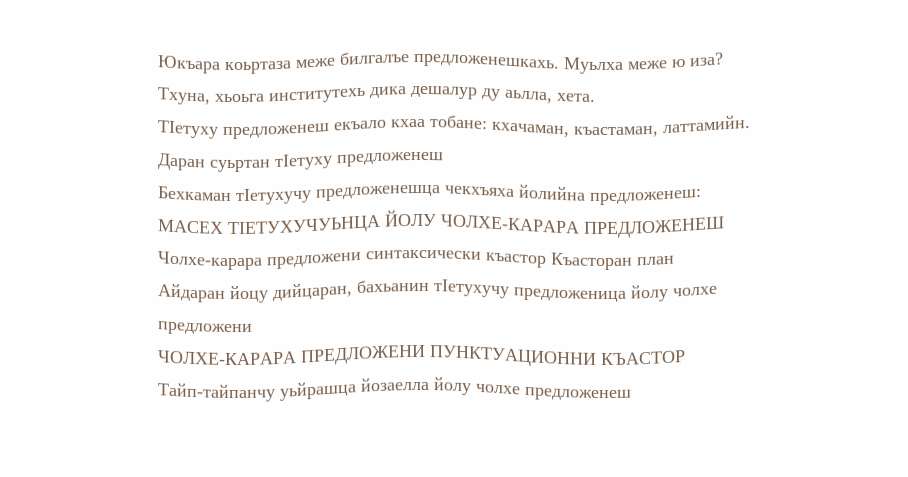Юкъара коьртаза меже билгалъе предложенешкахь. Муьлха меже ю иза?
Тхуна, хьоьга институтехь дика дешалур ду аьлла, хета.
ТIетуху предложенеш екъало кхаа тобане: кхачаман, къастаман, латтамийн.
Даран суьртан тIетуху предложенеш
Бехкаман тIетухучу предложенешца чекхъяха йолийна предложенеш:
МАСЕХ ТIЕТУХУЧУЬНЦА ЙОЛУ ЧОЛХЕ-КАРАРА ПРЕДЛОЖЕНЕШ
Чолхе-карара предложени синтаксически къастор Къасторан план
Айдаран йоцу дийцаран, бахьанин тIетухучу предложеница йолу чолхе предложени
ЧОЛХЕ-КАРАРА ПРЕДЛОЖЕНИ ПУНКТУАЦИОННИ КЪАСТОР
Тайп-тайпанчу уьйрашца йозаелла йолу чолхе предложенеш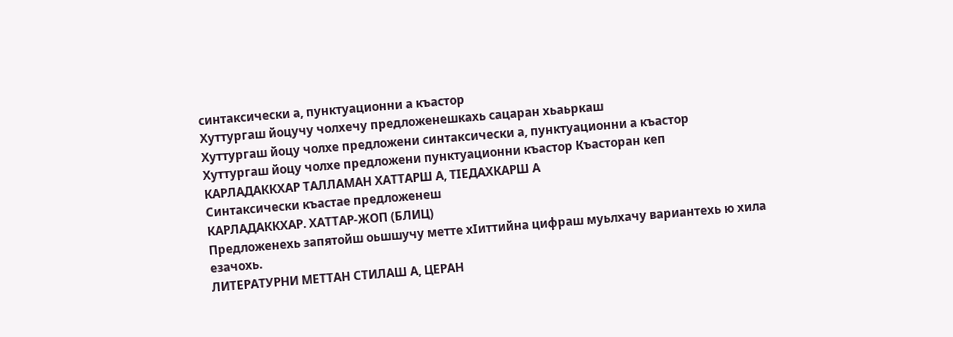синтаксически а, пунктуационни а къастор
Хуттургаш йоцучу чолхечу предложенешкахь сацаран хьаьркаш
Хуттургаш йоцу чолхе предложени синтаксически а, пунктуационни а къастор
Хуттургаш йоцу чолхе предложени пунктуационни къастор Къасторан кеп
КАРЛАДАККХАР ТАЛЛАМАН ХАТТАРШ А, ТIЕДАХКАРШ А
Синтаксически къастае предложенеш
КАРЛАДАККХАР. ХАТТАР-ЖОП (БЛИЦ)
Предложенехь запятойш оьшшучу метте хIиттийна цифраш муьлхачу вариантехь ю хила езачохь.
ЛИТЕРАТУРНИ МЕТТАН СТИЛАШ А, ЦЕРАН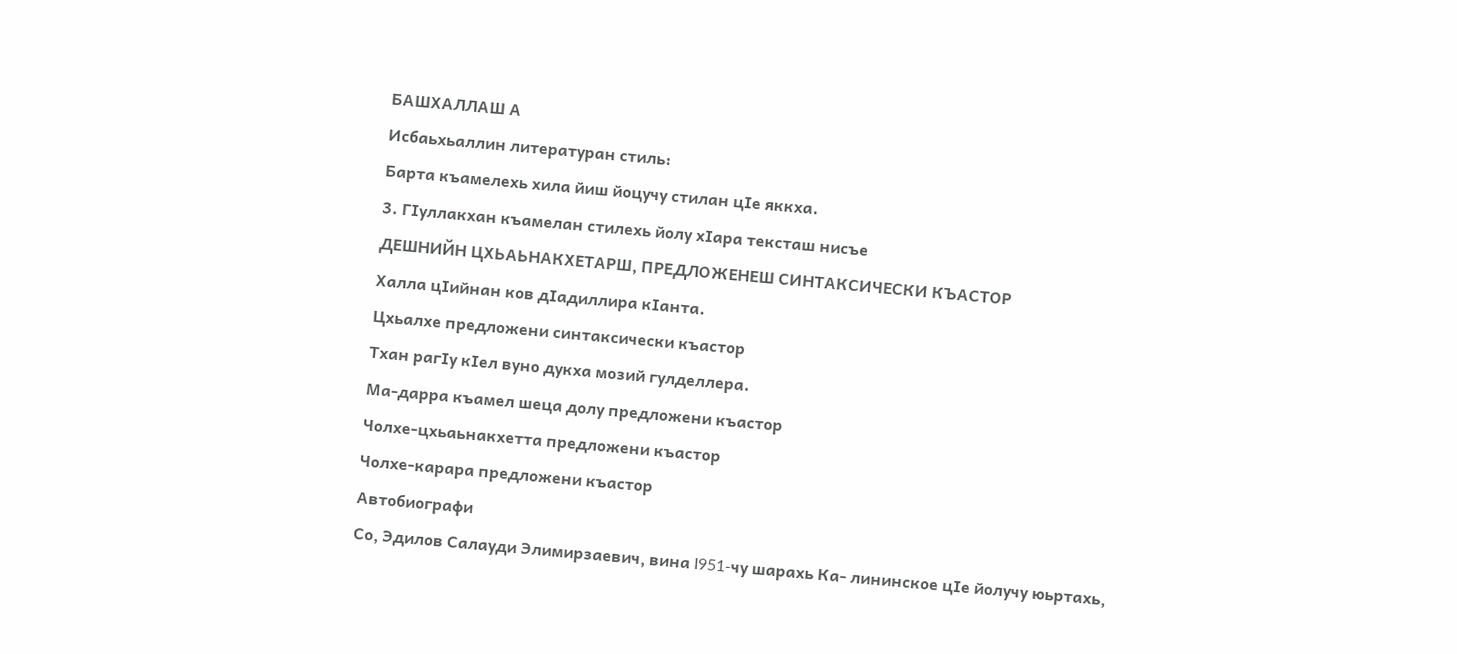БАШХАЛЛАШ А
Исбаьхьаллин литературан стиль:
Барта къамелехь хила йиш йоцучу стилан цIе яккха.
3. ГIуллакхан къамелан стилехь йолу хIара тексташ нисъе
ДЕШНИЙН ЦХЬАЬНАКХЕТАРШ, ПРЕДЛОЖЕНЕШ СИНТАКСИЧЕСКИ КЪАСТОР
Халла цIийнан ков дIадиллира кIанта.
Цхьалхе предложени синтаксически къастор
Тхан рагIу кIел вуно дукха мозий гулделлера.
Ма-дарра къамел шеца долу предложени къастор
Чолхе-цхьаьнакхетта предложени къастор
Чолхе-карара предложени къастор
Автобиографи
Со, Эдилов Салауди Элимирзаевич, вина I951-чу шарахь Ка- лининское цIе йолучу юьртахь,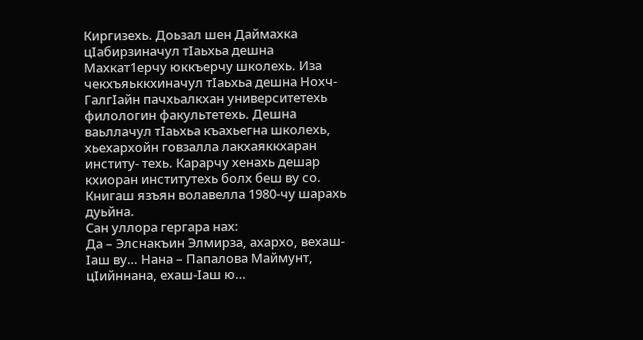Киргизехь. Доьзал шен Даймахка цIабирзиначул тIаьхьа дешна Махкат1ерчу юккъерчу школехь. Иза чекхъяьккхиначул тIаьхьа дешна Нохч-ГалгIайн пачхьалкхан университетехь филологин факультетехь. Дешна ваьллачул тIаьхьа къахьегна школехь, хьехархойн говзалла лакхаяккхаран институ- техь. Карарчу хенахь дешар кхиоран институтехь болх беш ву со. Книгаш язъян волавелла 1980-чу шарахь дуьйна.
Сан уллора гергара нах:
Да – Элснакъин Элмирза, ахархо, вехаш-Iаш ву… Нана – Папалова Маймунт, цIийннана, ехаш-Iаш ю…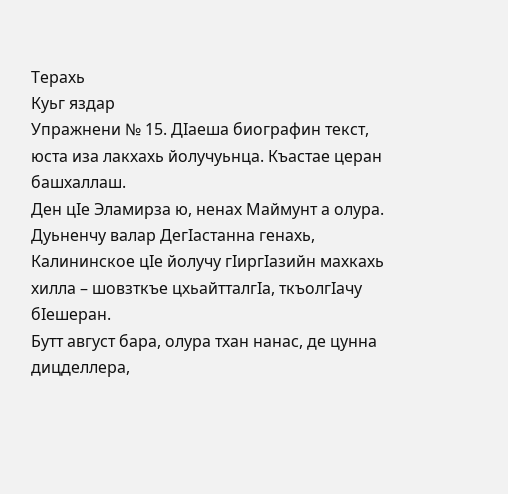Терахь
Куьг яздар
Упражнени № 15. ДIаеша биографин текст, юста иза лакхахь йолучуьнца. Къастае церан башхаллаш.
Ден цIе Эламирза ю, ненах Маймунт а олура.
Дуьненчу валар ДегIастанна генахь, Калининское цIе йолучу гIиргIазийн махкахь хилла – шовзткъе цхьайтталгIа, ткъолгIачу бIешеран.
Бутт август бара, олура тхан нанас, де цунна дицделлера,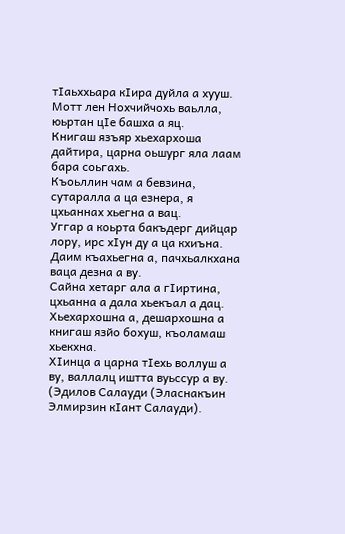тIаьххьара кIира дуйла а хууш.
Мотт лен Нохчийчохь ваьлла, юьртан цIе башха а яц.
Книгаш язъяр хьехархоша дайтира, царна оьшург яла лаам бара соьгахь.
Къоьллин чам а бевзина, сутаралла а ца езнера, я цхьаннах хьегна а вац.
Уггар а коьрта бакъдерг дийцар лору, ирс хIун ду а ца кхиъна. Даим къахьегна а, пачхьалкхана ваца дезна а ву.
Сайна хетарг ала а гIиртина, цхьанна а дала хьекъал а дац.
Хьехархошна а, дешархошна а книгаш язйо бохуш, къоламаш хьекхна.
ХIинца а царна тIехь воллуш а ву, валлалц иштта вуьссур а ву. (Эдилов Салауди (Эласнакъин Элмирзин кIант Салауди).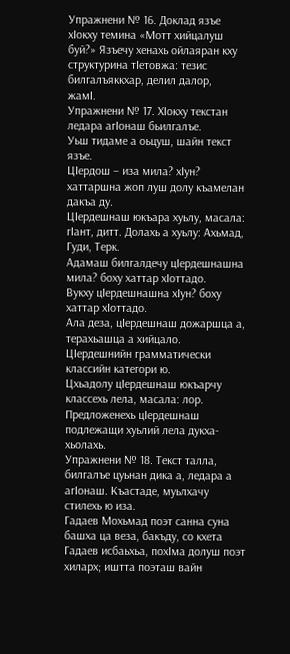Упражнени № 16. Доклад язъе хIокху темина «Мотт хийцалуш буй?» Язъечу хенахь ойлаяран кху структурина тIетовжа: тезис билгалъяккхар, делил далор,
жамI.
Упражнени № 17. ХIокху текстан ледара агIонаш бьилгалъе.
Уьш тидаме а оьцуш, шайн текст язъе.
ЦIердош – иза мила? хIун? хаттаршна жоп луш долу къамелан дакъа ду.
ЦIердешнаш юкъара хуьлу, масала: гIант, дитт. Долахь а хуьлу: Ахьмад, Гуди, Терк.
Адамаш билгалдечу цIердешнашна мила? боху хаттар хIоттадо.
Вукху цIердешнашна хIун? боху хаттар хIоттадо.
Ала деза, цIердешнаш дожаршца а, терахьашца а хийцало.
ЦIердешнийн грамматически классийн категори ю.
Цхьадолу цIердешнаш юкъарчу классехь лела, масала: лор. Предложенехь цIердешнаш подлежащи хуьлий лела дукха-
хьолахь.
Упражнени № 18. Текст талла, билгалъе цуьнан дика а, ледара а агIонаш. Къастаде, муьлхачу стилехь ю иза.
Гадаев Мохьмад поэт санна суна башха ца веза, бакъду, со кхета Гадаев исбаьхьа, похIма долуш поэт хиларх; иштта поэташ вайн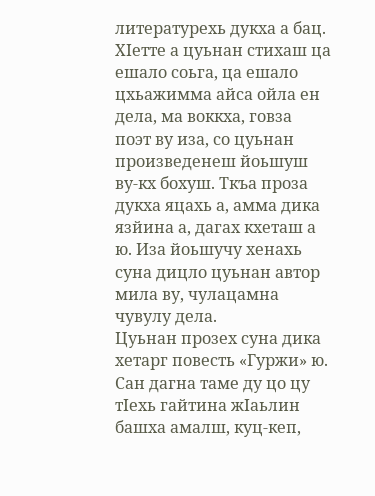литературехь дукха а бац. ХIетте а цуьнан стихаш ца ешало соьга, ца ешало цхьажимма айса ойла ен дела, ма воккха, говза поэт ву иза, со цуьнан произведенеш йоьшуш ву-кх бохуш. Ткъа проза дукха яцахь а, амма дика язйина а, дагах кхеташ а ю. Иза йоьшучу хенахь суна дицло цуьнан автор мила ву, чулацамна чувулу дела.
Цуьнан прозех суна дика хетарг повесть «Гуржи» ю.
Сан дагна таме ду цо цу тIехь гайтина жIаьлин башха амалш, куц-кеп,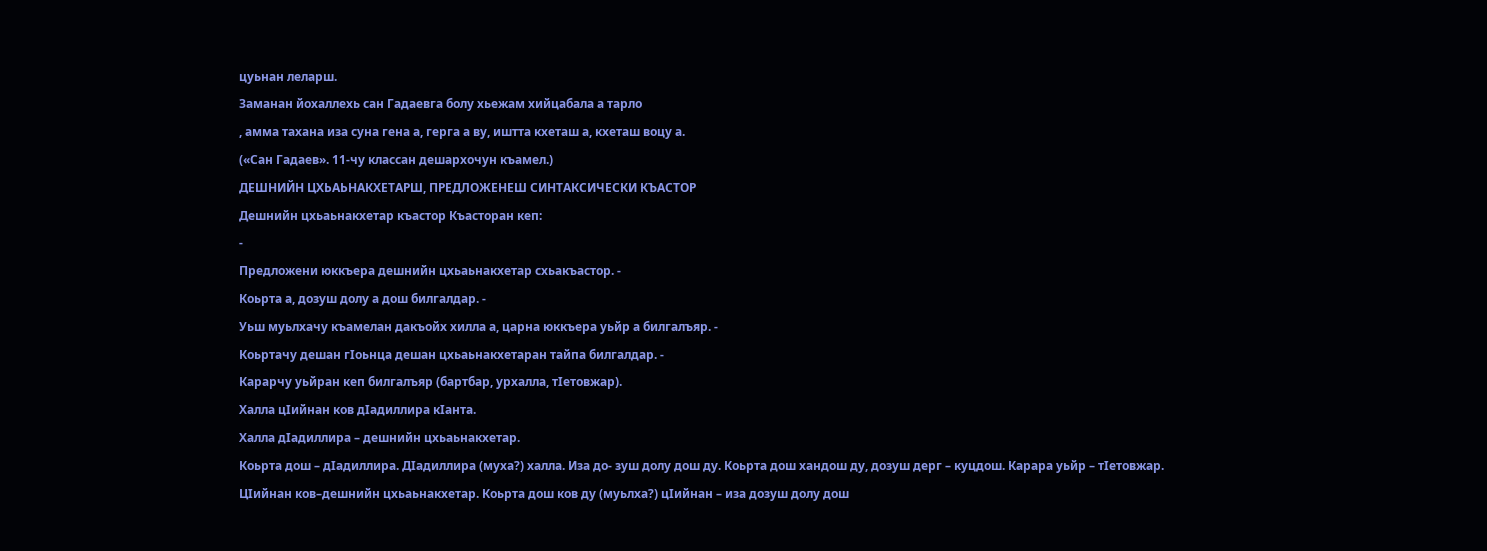цуьнан леларш.
Заманан йохаллехь сан Гадаевга болу хьежам хийцабала а тарло
, амма тахана иза суна гена а, герга а ву, иштта кхеташ а, кхеташ воцу а.
(«Сан Гадаев». 11-чу классан дешархочун къамел.)
ДЕШНИЙН ЦХЬАЬНАКХЕТАРШ, ПРЕДЛОЖЕНЕШ СИНТАКСИЧЕСКИ КЪАСТОР
Дешнийн цхьаьнакхетар къастор Къасторан кеп:
-
Предложени юккъера дешнийн цхьаьнакхетар схьакъастор. -
Коьрта а, дозуш долу а дош билгалдар. -
Уьш муьлхачу къамелан дакъойх хилла а, царна юккъера уьйр а билгалъяр. -
Коьртачу дешан гIоьнца дешан цхьаьнакхетаран тайпа билгалдар. -
Карарчу уьйран кеп билгалъяр (бартбар, урхалла, тIетовжар).
Халла цIийнан ков дIадиллира кIанта.
Халла дIадиллира – дешнийн цхьаьнакхетар.
Коьрта дош – дIадиллира. ДIадиллира (муха?) халла. Иза до- зуш долу дош ду. Коьрта дош хандош ду, дозуш дерг – куцдош. Карара уьйр – тIетовжар.
ЦIийнан ков–дешнийн цхьаьнакхетар. Коьрта дош ков ду (муьлха?) цIийнан – иза дозуш долу дош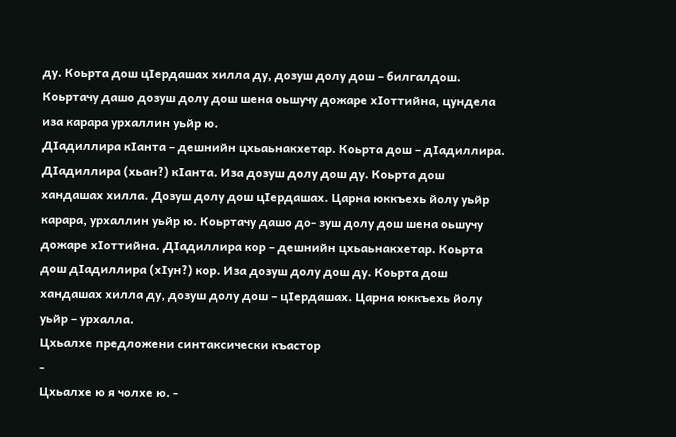ду. Коьрта дош цIердашах хилла ду, дозуш долу дош – билгалдош. Коьртачу дашо дозуш долу дош шена оьшучу дожаре хIоттийна, цундела иза карара урхаллин уьйр ю.
ДIадиллира кIанта – дешнийн цхьаьнакхетар. Коьрта дош – дIадиллира. ДIадиллира (хьан?) кIанта. Иза дозуш долу дош ду. Коьрта дош хандашах хилла. Дозуш долу дош цIердашах. Царна юккъехь йолу уьйр карара, урхаллин уьйр ю. Коьртачу дашо до- зуш долу дош шена оьшучу дожаре хIоттийна. ДIадиллира кор – дешнийн цхьаьнакхетар. Коьрта дош дIадиллира (хIун?) кор. Иза дозуш долу дош ду. Коьрта дош хандашах хилла ду, дозуш долу дош – цIердашах. Царна юккъехь йолу уьйр – урхалла.
Цхьалхе предложени синтаксически къастор
-
Цхьалхе ю я чолхе ю. -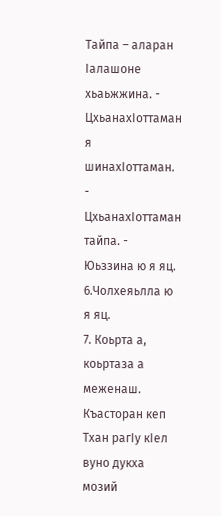Тайпа – аларан Iалашоне хьаьжжина. -
ЦхьанахIоттаман я шинахIоттаман. -
ЦхьанахIоттаман тайпа. -
Юьззина ю я яц. 6.Чолхеяьлла ю я яц.
7. Коьрта а, коьртаза а меженаш. Къасторан кеп
Тхан рагIу кIел вуно дукха мозий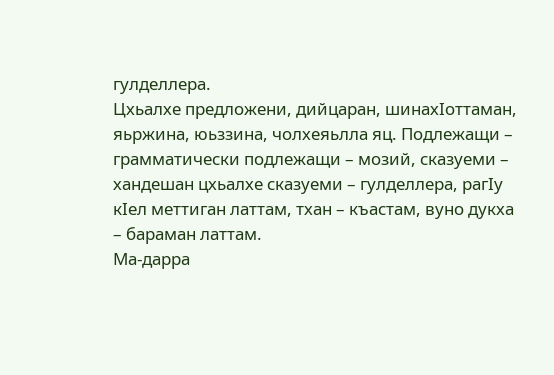гулделлера.
Цхьалхе предложени, дийцаран, шинахIоттаман, яьржина, юьззина, чолхеяьлла яц. Подлежащи – грамматически подлежащи – мозий, сказуеми – хандешан цхьалхе сказуеми – гулделлера, рагIу кIел меттиган латтам, тхан – къастам, вуно дукха – бараман латтам.
Ма-дарра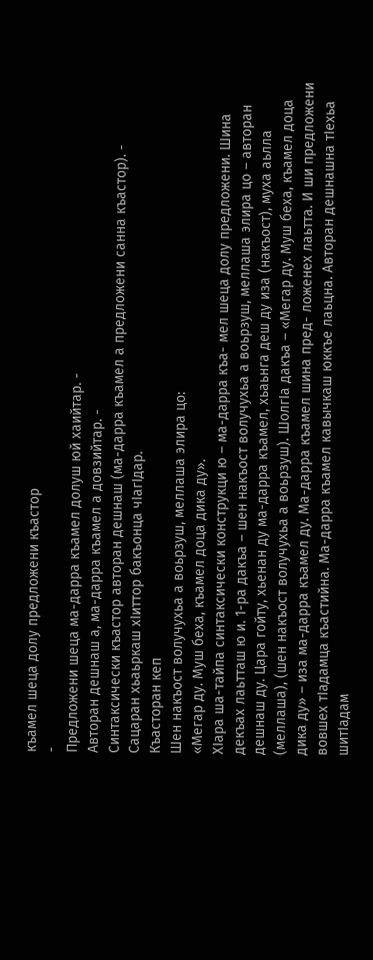къамел шеца долу предложени къастор
-
Предложени шеца ма-дарра къамел долуш юй хаийтар. -
Авторан дешнаш а, ма-дарра къамел а довзийтар. -
Синтаксически къастор авторан дешнаш (ма-дарра къамел а предложени санна къастор). -
Сацаран хьаьркаш хIиттор бакъонца чIагIдар.
Къасторан кеп
Шен накъост волучухьа а воьрзуш, меллаша элира цо:
«Мегар ду. Муш беха, къамел доца дика ду».
ХIара ша-тайпа синтаксически конструкци ю – ма-дарра къа- мел шеца долу предложени. Шина декъах лаьтташ ю и. 1-ра дакъа – шен накъост волучухьа а воьрзуш, меллаша элира цо – авторан дешнаш ду. Цара гойту, хьенан ду ма-дарра къамел, хьаьнга деш ду иза (накъост), муха аьлла (меллаша), (шен накъост волучухьа а воьрзуш). ШолгIа дакъа – «Мегар ду. Муш беха, къамел доца дика ду» – иза ма-дарра къамел ду. Ма-дарра къамел шина пред- ложенех лаьтта. И ши предложени вовшех тIадамца къастийна. Ма-дарра къамел кавычкаш юккъе лаьцна. Авторан дешнашна тIехьа шитIадам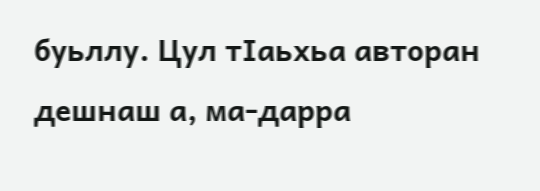буьллу. Цул тIаьхьа авторан дешнаш а, ма-дарра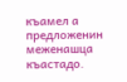къамел а предложенин меженашца къастадо.